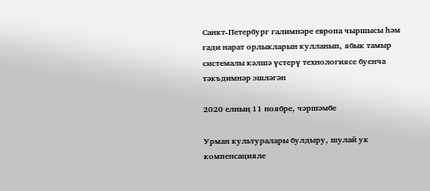Санкт-Петербург галимнәре европа чыршысы һәм гади нарат орлыкларын кулланып, ябык тамыр системалы кәлшә үстерү технологиясе буенча тәкъдимнәр эшләгән

2020 елның 11 ноябре, чәршәмбе

Урман культуралары булдыру, шулай ук компенсацияле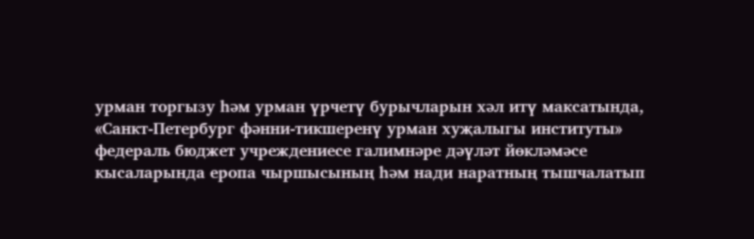урман торгызу һәм урман үрчетү бурычларын хәл итү максатында, «Санкт-Петербург фәнни-тикшеренү урман хуҗалыгы институты» федераль бюджет учреждениесе галимнәре дәүләт йөкләмәсе кысаларында еропа чыршысының һәм нади наратның тышчалатып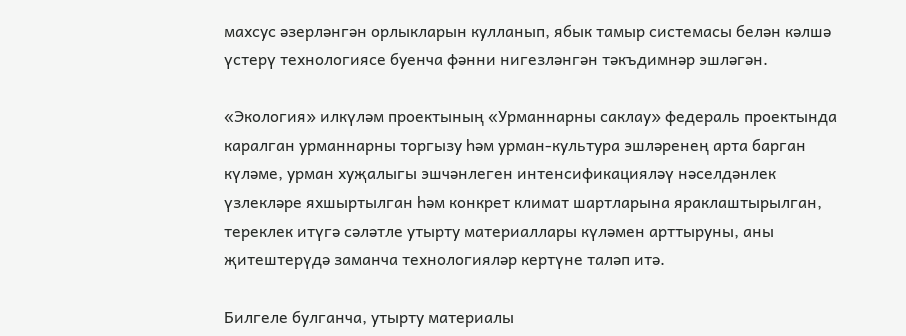махсус әзерләнгән орлыкларын кулланып, ябык тамыр системасы белән кәлшә үстерү технологиясе буенча фәнни нигезләнгән тәкъдимнәр эшләгән.

«Экология» илкүләм проектының «Урманнарны саклау» федераль проектында каралган урманнарны торгызу һәм урман-культура эшләренең арта барган күләме, урман хуҗалыгы эшчәнлеген интенсификацияләү нәселдәнлек үзлекләре яхшыртылган һәм конкрет климат шартларына яраклаштырылган, тереклек итүгә сәләтле утырту материаллары күләмен арттыруны, аны җитештерүдә заманча технологияләр кертүне таләп итә.

Билгеле булганча, утырту материалы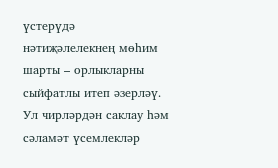үстерүдә нәтиҗәлелекнең мөһим шарты – орлыкларны сыйфатлы итеп әзерләү. Ул чирләрдән саклау һәм сәламәт үсемлекләр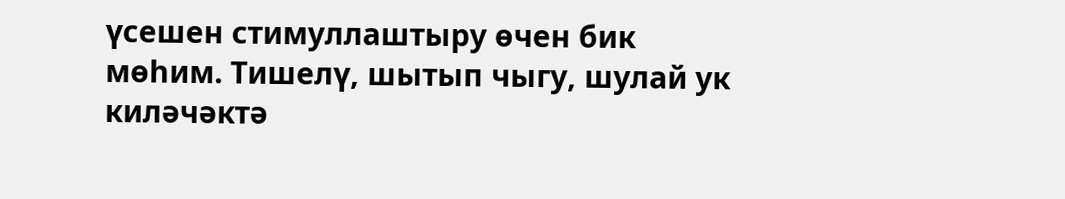үсешен стимуллаштыру өчен бик мөһим. Тишелү, шытып чыгу, шулай ук киләчәктә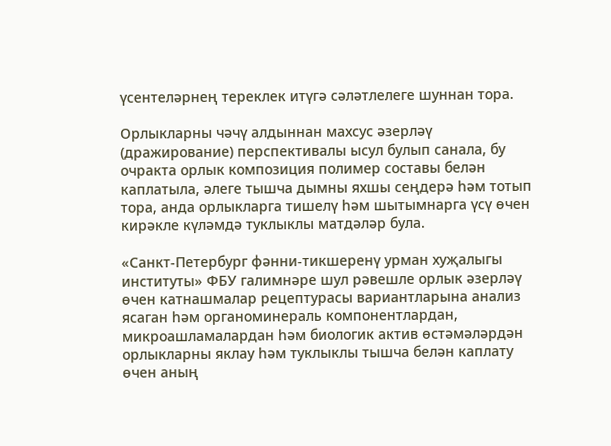үсентеләрнең тереклек итүгә сәләтлелеге шуннан тора.

Орлыкларны чәчү алдыннан махсус әзерләү (дражирование) перспективалы ысул булып санала, бу очракта орлык композиция полимер составы белән каплатыла, әлеге тышча дымны яхшы сеңдерә һәм тотып тора, анда орлыкларга тишелү һәм шытымнарга үсү өчен кирәкле күләмдә туклыклы матдәләр була.

«Санкт-Петербург фәнни-тикшеренү урман хуҗалыгы институты» ФБУ галимнәре шул рәвешле орлык әзерләү өчен катнашмалар рецептурасы вариантларына анализ ясаган һәм органоминераль компонентлардан, микроашламалардан һәм биологик актив өстәмәләрдән орлыкларны яклау һәм туклыклы тышча белән каплату өчен аның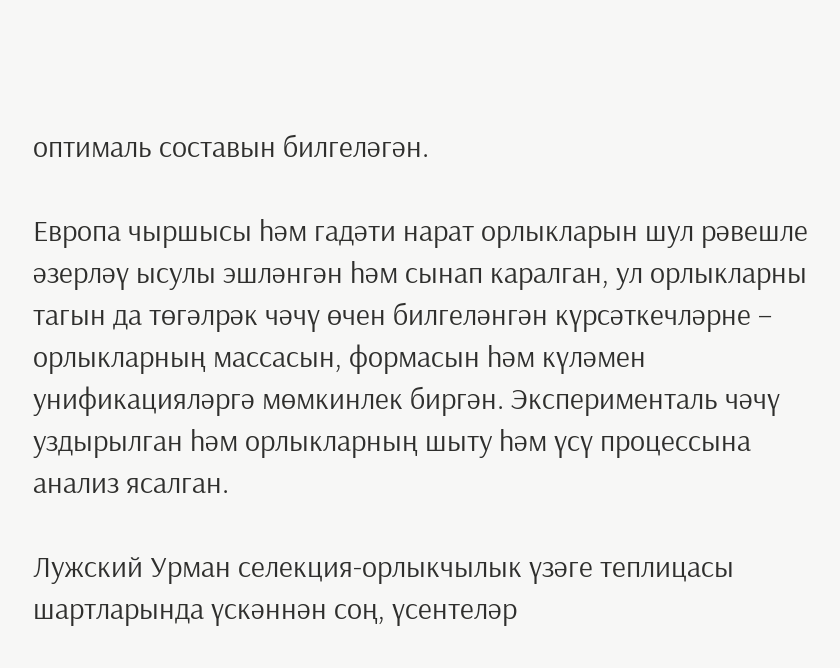оптималь составын билгеләгән.

Европа чыршысы һәм гадәти нарат орлыкларын шул рәвешле әзерләү ысулы эшләнгән һәм сынап каралган, ул орлыкларны тагын да төгәлрәк чәчү өчен билгеләнгән күрсәткечләрне – орлыкларның массасын, формасын һәм күләмен унификацияләргә мөмкинлек биргән. Эксперименталь чәчү уздырылган һәм орлыкларның шыту һәм үсү процессына анализ ясалган.

Лужский Урман селекция-орлыкчылык үзәге теплицасы шартларында үскәннән соң, үсентеләр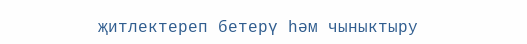җитлектереп бетерү һәм чыныктыру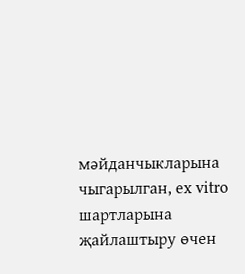мәйданчыкларына чыгарылган, ex vitro шартларына җайлаштыру өчен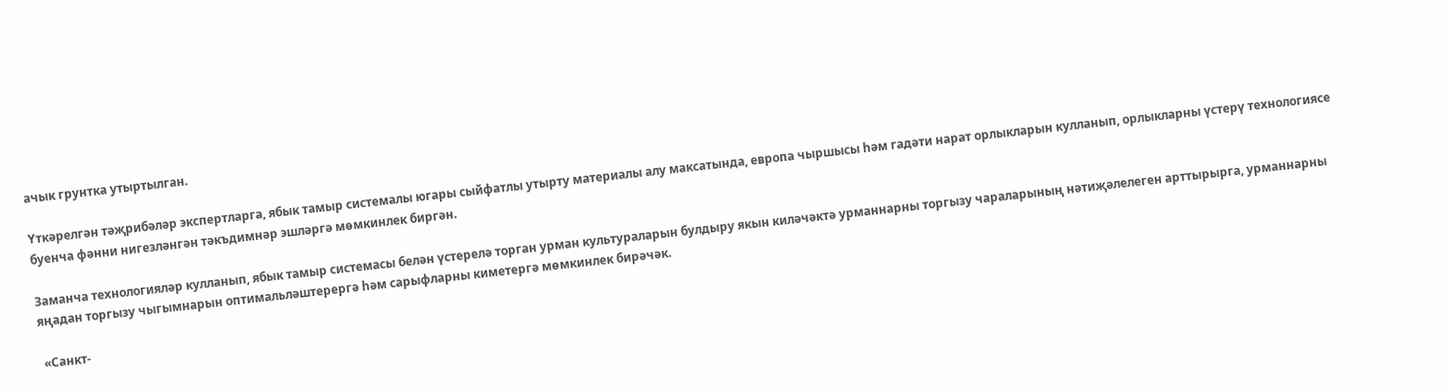ачык грунтка утыртылган.

Үткәрелгән тәҗрибәләр экспертларга, ябык тамыр системалы югары сыйфатлы утырту материалы алу максатында, европа чыршысы һәм гадәти нарат орлыкларын кулланып, орлыкларны үстерү технологиясе буенча фәнни нигезләнгән тәкъдимнәр эшләргә мөмкинлек биргән.

Заманча технологияләр кулланып, ябык тамыр системасы белән үстерелә торган урман культураларын булдыру якын киләчәктә урманнарны торгызу чараларының нәтиҗәлелеген арттырырга, урманнарны яңадан торгызу чыгымнарын оптимальләштерергә һәм сарыфларны киметергә мөмкинлек бирәчәк.

 «Санкт-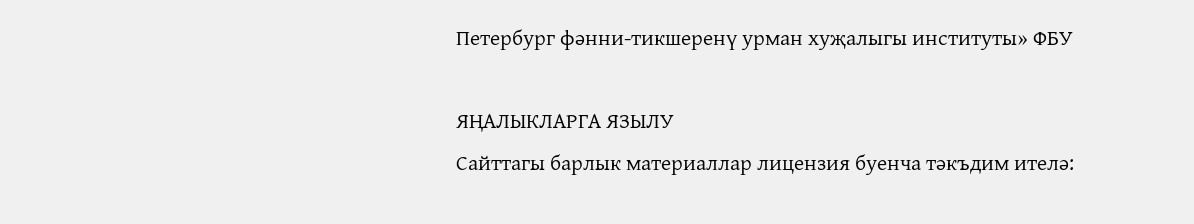Петербург фәнни-тикшеренү урман хуҗалыгы институты» ФБУ

ЯҢАЛЫКЛАРГА ЯЗЫЛУ
Сайттагы барлык материаллар лицензия буенча тәкъдим ителә: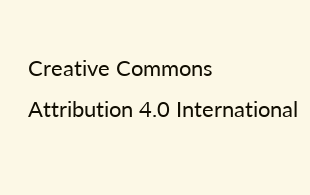Creative Commons Attribution 4.0 International